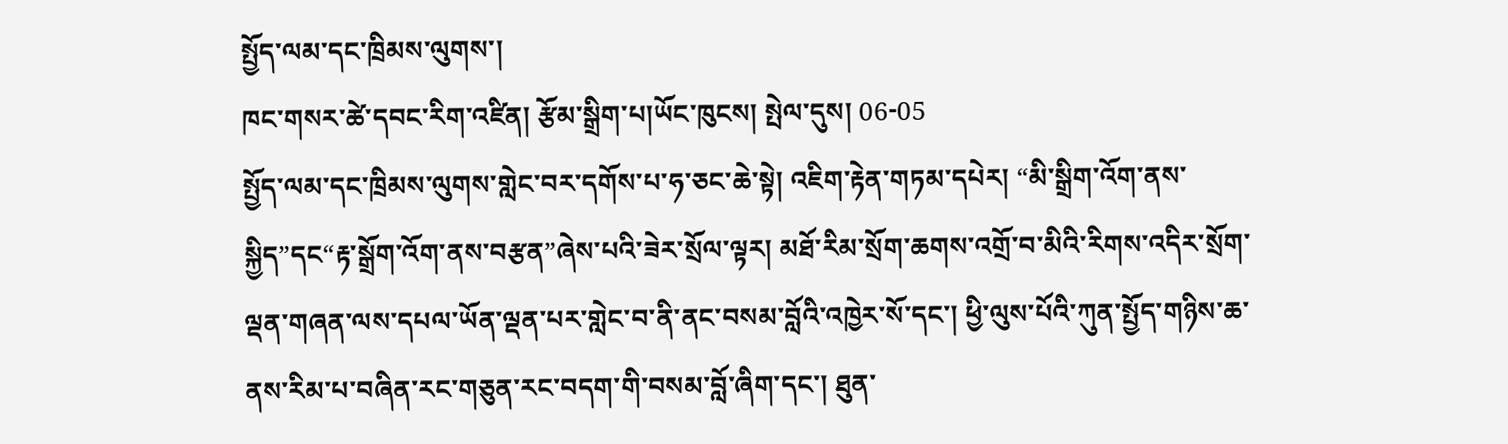སྤྱོད་ལམ་དང་ཁྲིམས་ལུགས་།
ཁང་གསར་ཚེ་དབང་རིག་འཛིན། རྩོམ་སྒྲིག་པ།ཡོང་ཁུངས། སྤེལ་དུས། 06-05
སྤྱོད་ལམ་དང་ཁྲིམས་ལུགས་གླེང་བར་དགོས་པ་ཧ་ཅང་ཆེ་སྟེ། འཇིག་རྟེན་གཏམ་དཔེར། “མི་སྒྲིག་འོག་ནས་སྐྱིད”དང“རྟ་སྒྲོག་འོག་ནས་བརྩན”ཞེས་པའི་ཟེར་སྲོལ་ལྟར། མཐོ་རིམ་སྲོག་ཆགས་འགྲོ་བ་མིའི་རིགས་འདིར་སྲོག་ལྡན་གཞན་ལས་དཔལ་ཡོན་ལྡན་པར་གླེང་བ་ནི་ནང་བསམ་བློའི་འཁྱེར་སོ་དང་། ཕྱི་ལུས་པོའི་ཀུན་སྤྱོད་གཉིས་ཆ་ནས་རིམ་པ་བཞིན་རང་གཅུན་རང་བདག་གི་བསམ་བློ་ཞིག་དང་། ཐུན་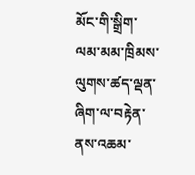མོང་གི་སྒྲིག་ལམ་མམ་ཁྲིམས་ལུགས་ཚད་ལྡན་ཞིག་ལ་བརྟེན་ནས་འཆམ་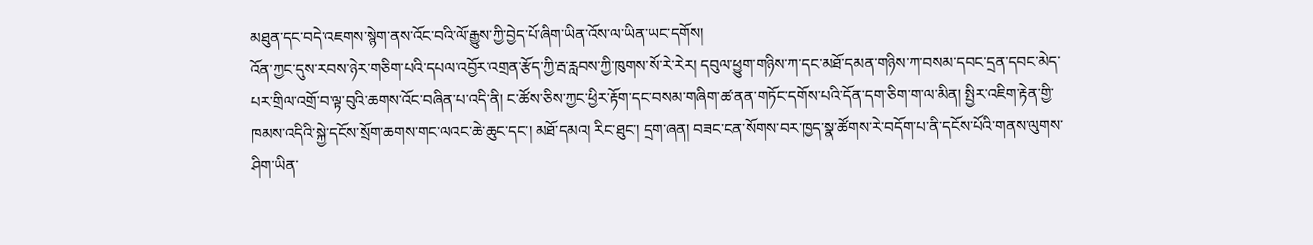མཐུན་དང་བདེ་འཇགས་སྙེག་ནས་འོང་བའི་ལོ་རྒྱུས་ཀྱི་བྱེད་པོ་ཞིག་ཡིན་འོས་ལ་ཡིན་ཡང་དགོས།
འོན་ཀྱང་དུས་རབས་ཉེར་གཅིག་པའི་དཔལ་འབྱོར་འགྲན་རྩོད་ཀྱི་རྦ་རླབས་ཀྱི་ཁུགས་སོ་རེ་རེར། དབུལ་ཕྱུག་གཉིས་ཀ་དང་མཐོ་དམན་གཉིས་ཀ་བསམ་དབང་དྲན་དབང་མེད་པར་གྲིལ་འགྲོ་བ་ལྟ་བུའི་ཆགས་འོང་བཞིན་པ་འདི་ནི། ང་ཚོས་ཅིས་ཀྱང་ཕྱིར་རྟོག་དང་བསམ་གཞིག་ཚ་ནན་གཏོང་དགོས་པའི་དོན་དག་ཅིག་ག་ལ་མིན། སྤྱིར་འཇིག་རྟེན་གྱི་ཁམས་འདིའི་སྐྱེ་དངོས་སྲོག་ཆགས་གང་ལའང་ཆེ་ཆུང་དང་། མཐོ་དམའ། རིང་ཐུང་། དྲག་ཞན། བཟང་ངན་སོགས་བར་ཁྱད་སྣ་ཚོགས་རེ་བདོག་པ་ནི་དངོས་པོའི་གནས་ལུགས་ཤིག་ཡིན་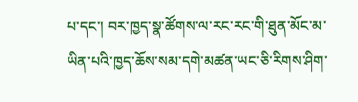པ་དང་། བར་ཁྱད་སྣ་ཚོགས་ལ་རང་རང་གི་ཐུན་མོང་མ་ཡིན་པའི་ཁྱད་ཆོས་སམ་དགེ་མཚན་ཡང་ཅི་རིགས་ཤིག་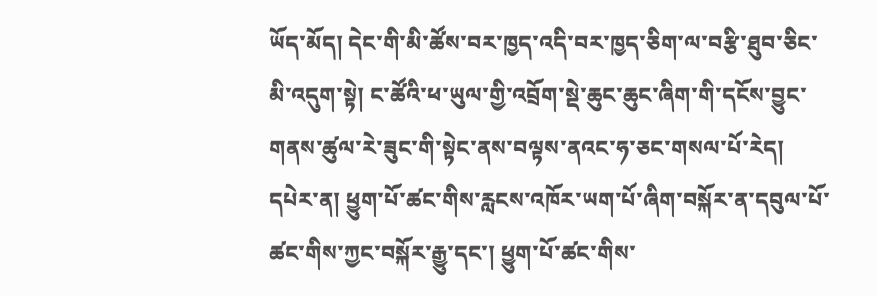ཡོད་མོད། དེང་གི་མི་ཚོས་བར་ཁྱད་འདི་བར་ཁྱད་ཅིག་ལ་བརྩི་ཐུབ་ཅིང་མི་འདུག་སྟེ། ང་ཚོའི་ཕ་ཡུལ་གྱི་འབྲོག་སྡེ་ཆུང་ཆུང་ཞིག་གི་དངོས་བྱུང་གནས་ཚུལ་རེ་ཟུང་གི་སྟེང་ནས་བལྟས་ནའང་ཧ་ཅང་གསལ་པོ་རེད།
དཔེར་ན། ཕྱུག་པོ་ཚང་གིས་རླངས་འཁོར་ཡག་པོ་ཞིག་བསྐོར་ན་དབུལ་པོ་ཚང་གིས་ཀྱང་བསྐོར་རྒྱུ་དང་། ཕྱུག་པོ་ཚང་གིས་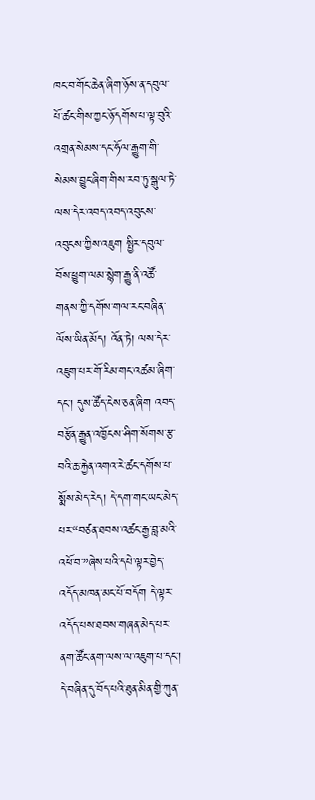ཁང་བ་གོང་ཆེན་ཞིག་ཉོས་ན་དབུལ་པོ་ཚང་གིས་ཀྱང་ཉོ་དགོས་པ་ལྟ་བུའི་འགྲན་སེམས་དང་ཧོལ་རྒྱུག་གི་སེམས་བྱུང་ཞིག་གིས་རབ་ཏུ་སྒུལ་ཏེ་ལས་དེར་འབད་འབད་འབུངས་འབུངས་ཀྱིས་འཇུག སྤྱིར་དབུལ་བོས་ཕྱུག་ལམ་སྙེག་རྒྱུ་ནི་འཚོ་གནས་ཀྱི་དགོས་གལ་རང་བཞིན་ལོས་ཡིན་མོད། འོན་ཏེ། ལས་དེར་འཇུག་པར་གོ་རིམ་གང་འཚམ་ཞིག་དང་། དུས་ཚོད་ངེས་ཅན་ཞིག འབད་བརྩོན་རྒྱུན་འཁྱོངས་ཤིག་སོགས་རྩ་བའི་ཆ་རྐྱེན་འགའ་རེ་ཚང་དགོས་པ་སྨོས་མེད་རེད། དེ་དག་གང་ཡང་མེད་པར་“བཙན་ཐབས་འཚང་རྒྱ་བླ་མའི་འཕོ་བ་”ཞེས་པའི་དཔེ་ལྟར་བྱེད་འདོད་མཁན་མང་པོ་བདོག དེ་ལྟར་འདོད་པས་ཐབས་གཞན་མེད་པར་ནག་ཚོང་ནག་ལས་ལ་འཇུག་པ་དང་། དེ་བཞིན་དུ་བོད་པའི་ཐུན་མིན་གྱི་ཀུན་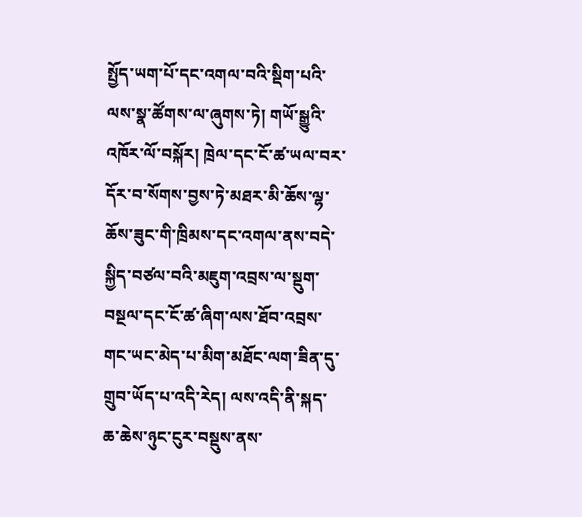སྤྱོད་ཡག་པོ་དང་འགལ་བའི་སྡིག་པའི་ལས་སྣ་ཚོགས་ལ་ཞུགས་ཏེ། གཡོ་སྒྱུའི་འཁོར་ལོ་བསྐོར། ཁྲེལ་དང་ངོ་ཚ་ཡལ་བར་དོར་བ་སོགས་བྱས་ཏེ་མཐར་མི་ཆོས་ལྷ་ཆོས་ཟུང་གི་ཁྲིམས་དང་འགལ་ནས་བདེ་སྐྱིད་བཙལ་བའི་མཇུག་འབྲས་ལ་སྡུག་བསྔལ་དང་ངོ་ཚ་ཞིག་ལས་ཐོབ་འབྲས་གང་ཡང་མེད་པ་མིག་མཐོང་ལག་ཟིན་དུ་གྲུབ་ཡོད་པ་འདི་རེད། ལས་འདི་ནི་སྐད་ཆ་ཆེས་ཉུང་ངུར་བསྡུས་ནས་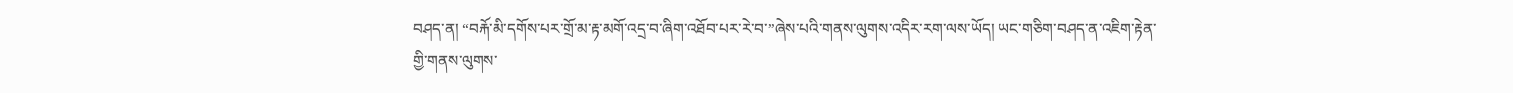བཤད་ན། “བརྐོ་མི་དགོས་པར་གྲོ་མ་རྟ་མགོ་འདྲ་བ་ཞིག་འཐོབ་པར་རེ་བ་”ཞེས་པའི་གནས་ལུགས་འདིར་རག་ལས་ཡོད། ཡང་གཅིག་བཤད་ན་འཇིག་རྟེན་གྱི་གནས་ལུགས་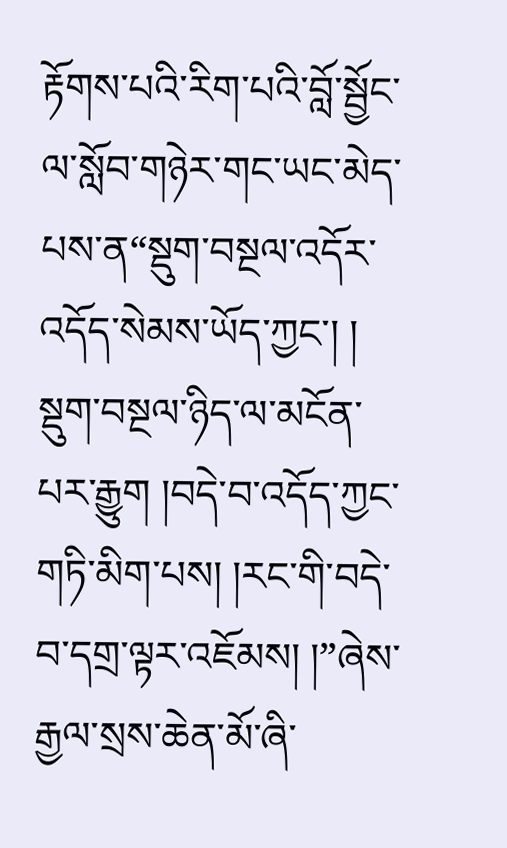རྟོགས་པའི་རིག་པའི་བློ་སྦྱོང་ལ་སློབ་གཉེར་གང་ཡང་མེད་པས་ན“སྡུག་བསྔལ་འདོར་འདོད་སེམས་ཡོད་ཀྱང་། ། སྡུག་བསྔལ་ཉིད་ལ་མངོན་པར་རྒྱུག །བདེ་བ་འདོད་ཀྱང་གཏི་མིག་པས། །རང་གི་བདེ་བ་དགྲ་ལྟར་འཇོམས། །”ཞེས་རྒྱལ་སྲས་ཆེན་མོ་ཞི་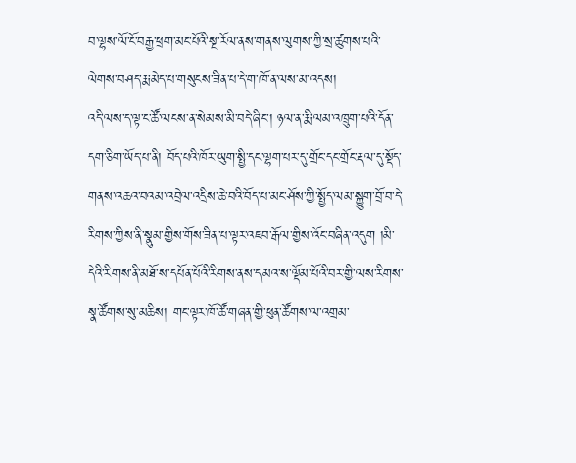བ་ལྷས་ལོ་ངོ་བརྒྱ་ཕྲག་མང་པོའི་སྔ་རོལ་ནས་གནས་ལུགས་ཀྱི་སྲ་ཚུགས་པའི་ལེགས་བཤད་རྨ་མེད་པ་གསུངས་ཟིན་པ་དེ་ག་ཁོ་ན་ལས་མ་འདས།
འདི་ལས་ད་ལྟ་ང་ཚོ་ལངས་ན་སེམས་མི་བདེ་ཞིང་། ཉལ་ན་རྨི་ལམ་འཁྲུག་པའི་དོན་དག་ཅིག་ཡོད་པ་ནི། བོད་པའི་ཁོར་ཡུག་སྤྱི་དང་ལྷག་པར་དུ་གྲོང་དང་གྲོང་རྡལ་དུ་སྡོད་གནས་འཆའ་བའམ་འབྲེལ་འདྲིས་ཆེ་བའི་བོད་པ་མང་ཤོས་ཀྱི་སྤྱོད་ལམ་སྐྱུག་བྲོ་བ་དེ་རིགས་ཀྱིས་ནི་སྣུམ་གྱིས་གོས་ཟིན་པ་ལྟར་འཇབ་རྒོལ་གྱིས་འོང་བཞིན་འདུག །མི་དེའི་རིགས་ནི་མཐོ་ས་དཔོན་པོའི་རིགས་ནས་དམའ་ས་ལྡོམ་པོའི་བར་གྱི་ལས་རིགས་སྣ་ཚོགས་སུ་མཆིས། གང་ལྟར་ཁོ་ཚོ་གཞན་གྱི་ཕུན་ཚོགས་ལ་འགྲམ་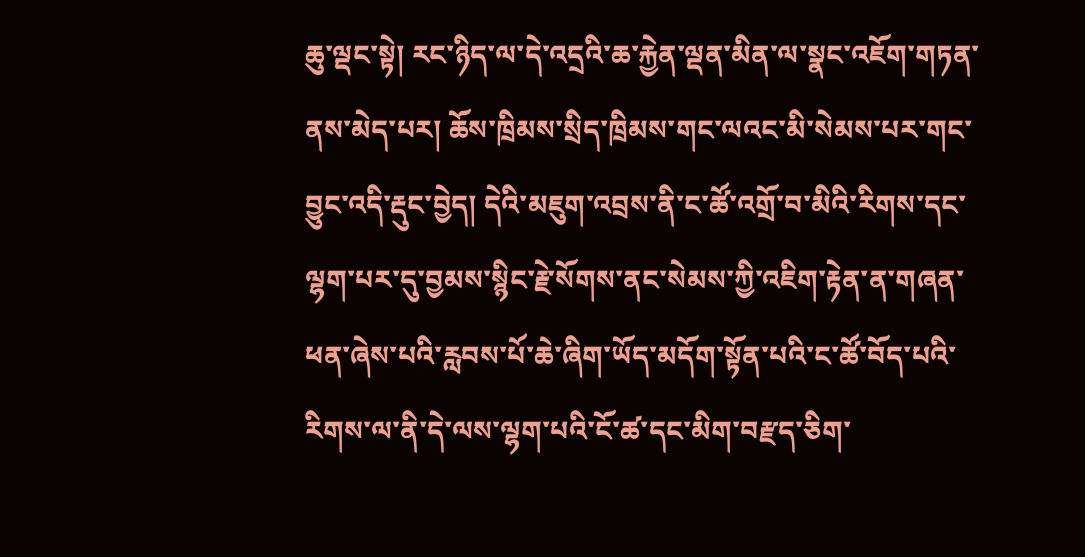ཆུ་ལྡང་སྟེ། རང་ཉིད་ལ་དེ་འདྲའི་ཆ་རྐྱེན་ལྡན་མིན་ལ་སྣང་འཇོག་གཏན་ནས་མེད་པར། ཆོས་ཁྲིམས་སྲིད་ཁྲིམས་གང་ལའང་མི་སེམས་པར་གང་བྱུང་འདི་རྡུང་བྱེད། དེའི་མཇུག་འབྲས་ནི་ང་ཚོ་འགྲོ་བ་མིའི་རིགས་དང་ལྷག་པར་དུ་བྱམས་སྙིང་རྗེ་སོགས་ནང་སེམས་ཀྱི་འཇིག་རྟེན་ན་གཞན་ཕན་ཞེས་པའི་རླབས་པོ་ཆེ་ཞིག་ཡོད་མདོག་སྟོན་པའི་ང་ཚོ་བོད་པའི་རིགས་ལ་ནི་དེ་ལས་ལྷག་པའི་ངོ་ཚ་དང་མིག་བརྫད་ཅིག་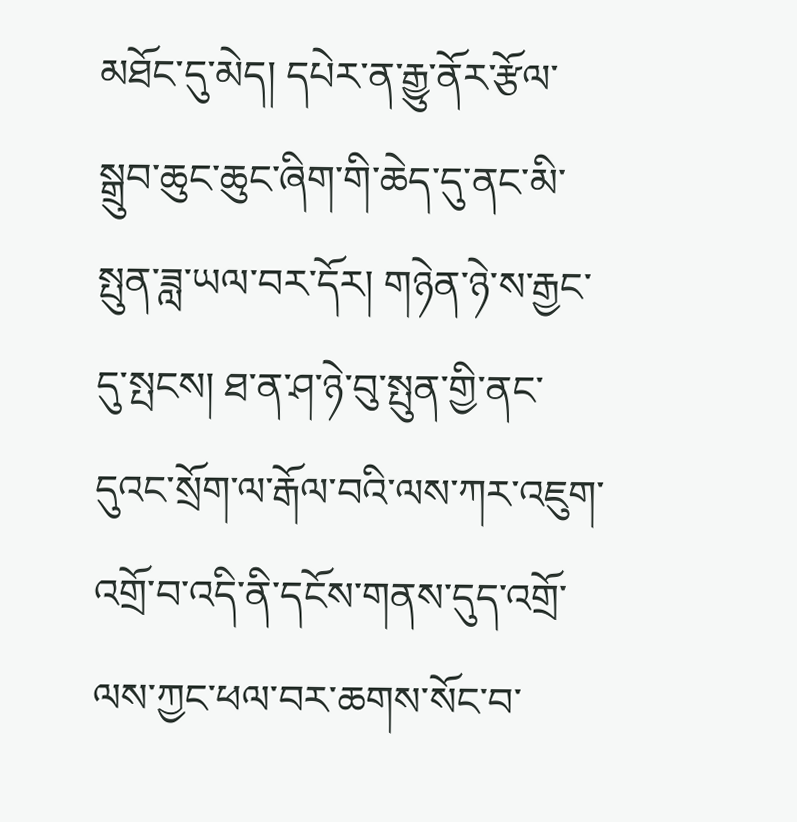མཐོང་དུ་མེད། དཔེར་ན་རྒྱུ་ནོར་རྩོལ་སྒྲུབ་ཆུང་ཆུང་ཞིག་གི་ཆེད་དུ་ནང་མི་སྤུན་ཟླ་ཡལ་བར་དོར། གཉེན་ཉེ་ས་རྒྱང་དུ་སྤངས། ཐ་ན་ཤ་ཉེ་བུ་སྤུན་གྱི་ནང་དུའང་སྲོག་ལ་རྒོལ་བའི་ལས་ཀར་འཇུག་འགྲོ་བ་འདི་ནི་དངོས་གནས་དུད་འགྲོ་ལས་ཀྱང་ཕལ་བར་ཆགས་སོང་བ་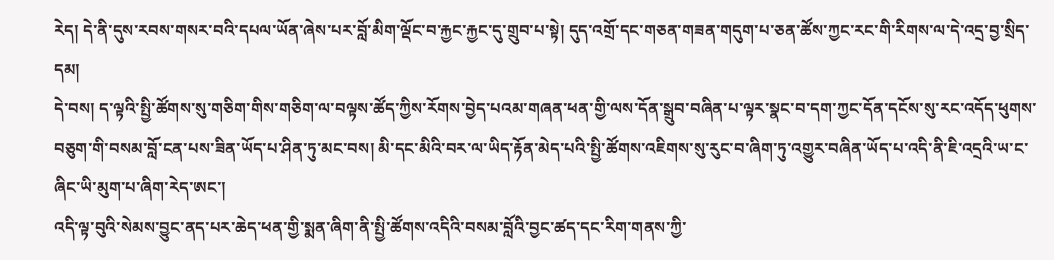རེད། དེ་ནི་དུས་རབས་གསར་བའི་དཔལ་ཡོན་ཞེས་པར་བློ་མིག་ལྡོང་བ་རྐྱང་རྐྱང་དུ་གྲུབ་པ་སྟེ། དུད་འགྲོ་དང་གཅན་གཟན་གདུག་པ་ཅན་ཚོས་ཀྱང་རང་གི་རིགས་ལ་དེ་འདྲ་བྱ་སྲིད་དམ།
དེ་བས། ད་ལྟའི་སྤྱི་ཚོགས་སུ་གཅིག་གིས་གཅིག་ལ་བལྟས་ཚོད་ཀྱིས་རོགས་བྱེད་པའམ་གཞན་ཕན་གྱི་ལས་དོན་སྒྲུབ་བཞིན་པ་ལྟར་སྣང་བ་དག་ཀྱང་དོན་དངོས་སུ་རང་འདོད་ཕུགས་བཅུག་གི་བསམ་བློ་ངན་པས་ཟིན་ཡོད་པ་ཤིན་ཏུ་མང་བས། མི་དང་མིའི་བར་ལ་ཡིད་རྟོན་མེད་པའི་སྤྱི་ཚོགས་འཇིགས་སུ་རུང་བ་ཞིག་ཏུ་འགྱུར་བཞིན་ཡོད་པ་འདི་ནི་ཇི་འདྲའི་ཡ་ང་ཞིང་ཡི་མུག་པ་ཞིག་རེད་ཨང་།
འདི་ལྟ་བུའི་སེམས་བྱུང་ནད་པར་ཆེད་ཕན་གྱི་སྨན་ཞིག་ནི་སྤྱི་ཚོགས་འདིའི་བསམ་བློའི་བྱང་ཚད་དང་རིག་གནས་ཀྱི་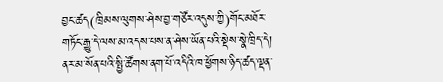བྱང་ཚད(ཁྲིམས་ལུགས་ཤེས་བྱ་གཙོར་འདུས་ཀྱི)གོང་མཐོར་གཏོང་རྒྱུ་དེ་ལས་མ་འདས་པས་ན་ཤེས་ཡོན་པའི་སྡེས་སྣེ་ཁྲིད་དེ། ནར་མ་སོན་པའི་སྤྱི་ཚོགས་ནག་པོ་འདིའི་ཁ་ཕྱོགས་ཉིད་ཚད་ལྡན་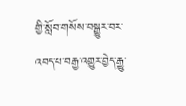གྱི་སློབ་གསོས་བསྒྱུར་བར་འབད་པ་བརྒྱ་འགྱུར་བྱེད་རྒྱུ་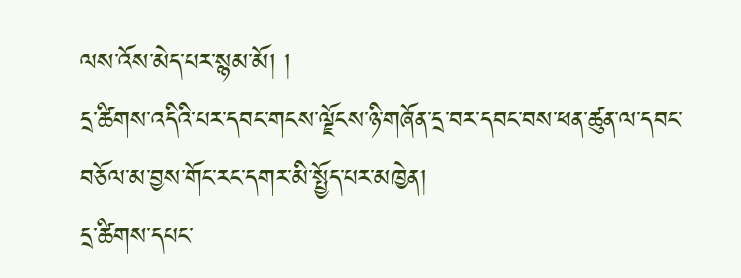ལས་འོས་མེད་པར་སྙམ་མོ། །
དྲ་ཚིགས་འདིའི་པར་དབང་གངས་ལྗོངས་ཉི་གཞོན་དྲ་བར་དབང་བས་ཕན་ཚུན་ལ་དབང་བཅོལ་མ་བྱས་གོང་རང་དགར་མི་སྤྱོད་པར་མཁྱེན།
དྲ་ཚིགས་དཔང་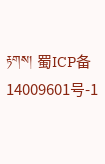རྟགས། 蜀ICP备14009601号-1